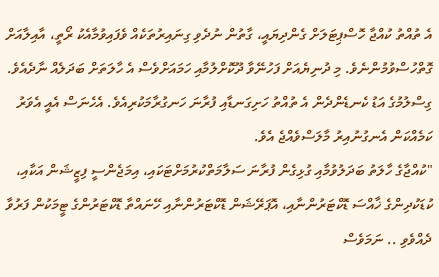އެ ތުއްތު ކުއްޖާ ހޮސްޕިޓަލަށް ގެންދިޔައީ، ގާތުން ނުދެވި ގިނައިރުތަކެއް ވެފައިވުމާއެކު ރޯތީ، އާއިލާއަށް ގޮތްހުސްވުމުންނެވެ. މި ދުނިޔެއަށް ފަހުނޭވާ ދޫކޮށްލުމާއި ހަމައަށްވެސް އެ ހާލަތަށް ބަދަލެއް ނާދެއެވެ. ގިސްލުމުގެ އަޑު ކެނޑެންދެން އެ ތުއްތު ހަށިގަނޑާއި ފުރާނަ ހަނގުރާމަކުރިއެވެ. އެހެނަސް އެއީ އެވަރު ކަމެއްކަން އެނގުނުއިރު މާލަސްވެއްޖެ އެވެ.
"ކުއްޖާގެ ހާލަތު ބަދަލުވުމާއި ގުޅިގެން ފުރާނަ ސަލާމަތްކުރުމަށްޓަކައި، އިމަޖެންސީ ފިޒީޝަން އަކާއި، ކުޑަކުދިންގެ ޚާއްސަ ޑޮކްޓަރުންނާއި، އޮޕަރޭޝަން ޑޮކްޓަރުންނާއި ހޭނައްތާ ޑޮކްޓަރުންގެ ޓީމަކުން ފަރުވާ ދެއްވެވި .. ނަމަވެސް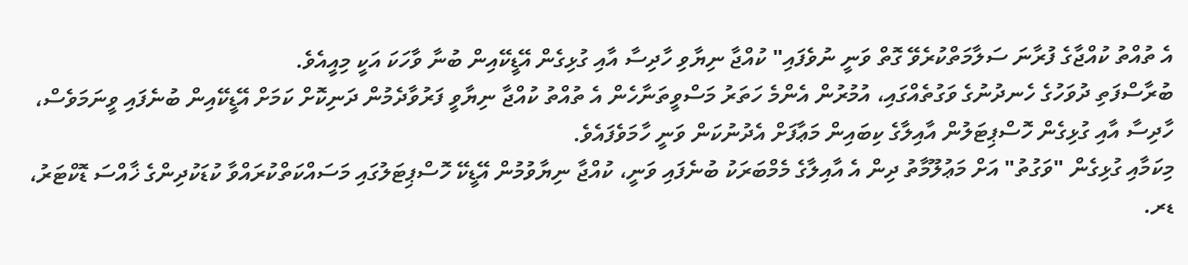އެ ތުއްތު ކުއްޖާގެ ފުރާނަ ސަލާމަތްކުރެވޭ ގޮތް ވަނީ ނުވެފައި" ކުއްޖާ ނިޔާވި ހާދިސާ އާއި ގުޅިގެން އޭޑީކޭއިން ބުނާ ވާހަކަ އަކީ މިއީއެވެ.
ބުރާސްފަތި ދުވަހުގެ ހެނދުނުގެ ވަގުތެއްގައި، އުމުރުން އެންމެ ހަތަރު މަސްވީތަނާހެން އެ ތުއްތު ކުއްޖާ ނިޔާވީ ފަރުވާދެމުން ދަނިކޮށް ކަމަށް އޭޑީކޭއިން ބުނެފައި ވީނަމަވެސް، ހާދިސާ އާއި ގުޅިގެން ހޮސްޕިޓަލުން އާއިލާގެ ކިބައިން މަޢާފަށް އެދުނުކަން ވަނީ ހާމަވެފައެވެ.
މިކަމާއި ގުޅިގެން "ވަގުތު" އަށް މަޢުލޫމާތު ދިން އެ އާއިލާގެ މެމްބަރަކު ބުނެފައި ވަނީ، ކުއްޖާ ނިޔާވުމުން އޭޑީކޭ ހޮސްޕިޓަލުގައި މަސައްކަތްކުރައްވާ ކުޑަކުދިންގެ ޚާއްސަ ޑޮކްޓަރު، ޑރ.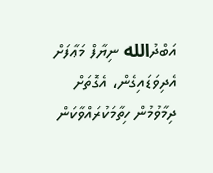އަބްދުالله ނިޔާފް މަޢާފަށް އެދިވަޑައިގެން، އެގޮތަށް ދިމާވުމުން ހިތާމަކުރައްވާކަން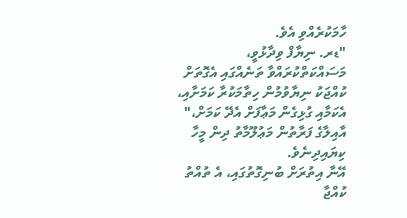ހާމަކުރެއްވި އެވެ.
"ޑރ. ނިޔާފް ވިދާޅުވީ، މަސައްކަތްކުރައްވާ ތަނެއްގައި އެގޮތަށް ކުއްޖަކު ނިޔާވުމުން ހިތާމަކުރާ ކަމަށާއި، އެކަމާއި ގުޅިގެން މަޢާފަށް އެދޭ ކަމަށް،" އާއިލާގެ ފަރާތުން މަޢުލޫމާތު ދިން މީހާ ކިޔައިދިނެވެ.
އޭނާ އިތުރަށް ބުނިގޮތުގައި، އެ ތުއްތު ކުއްޖާ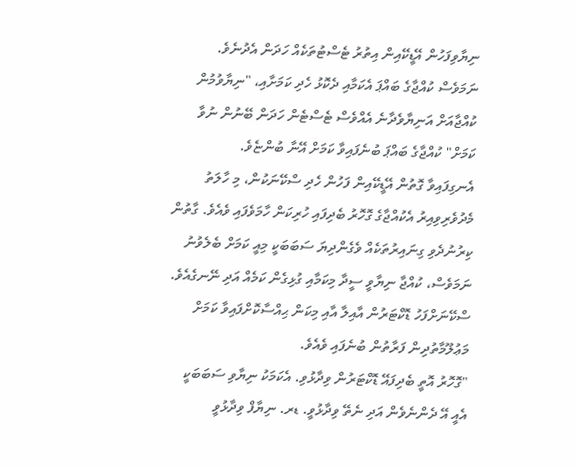ނިޔާވިފަހުން އޭޑީކޭއިން އިތުރު ޓެސްޓުތަކެއް ހަދަން އެދުނެވެ. ނަމަވެސް ކުއްޖާގެ ބައްޕަ އެކަމާއި ދެކޮޅު ހެދި ކަމަށާއި، "ނިޔާވުމުން ކުއްޖާއަށް އަނިޔާވެދާނެ އެއްވެސް ޓެސްޓެން ހަދަން ބޭނުން ނުވާ ކަމަށް" ކުއްޖާގެ ބައްޕަ ބުނެފައިވާ ކަމަށް އޭނާ ބުންޏެވެ.
އެނގިފައިވާ ގޮތުން އޭޑީކޭއިން ފަހުން ހެދި ސްކޭނަކުން، މި ހާލަތު މެދުވެރިވިއިރު އެކުއްޖާގެ ގޮހޮރު ބެދިފައި ހުރިކަން ހާމަވެފައި ވެއެވެ. ގާތުން ކިރުނުދެވި ގިނައިރުތަކެއް ވެގެންދިޔަ ސަބަބަކީ މިއީ ކަމަށް ބެލެވުނު ނަމަވެސް، ކުއްޖާ ނިޔާވީ ސީދާ މިކަމާއި ގުޅިގެން ކަމެއް އަދި ނޭނގެއެވެ. ސްކޭނަށްފަހު ޑޮކްޓަރުން އާއިލާ އާއި މިކަން ޙިއްސާކޮށްފައިވާ ކަމަށް މަޢުލޫމާތުދިން ފަރާތުން ބުނެފައި ވެއެވެ.
"ގޮހޮރު އޮތީ ބެދިފައޭ ޑޮކްޓަރުން ވިދާޅުވި. އެކަމަކު ނިޔާވި ސަބަބަކީ އެއީ އޭ ދެންނެވެން އަދި ނެތޭ ވިދާޅުވީ. ޑރ. ނިޔާފް ވިދާޅުވީ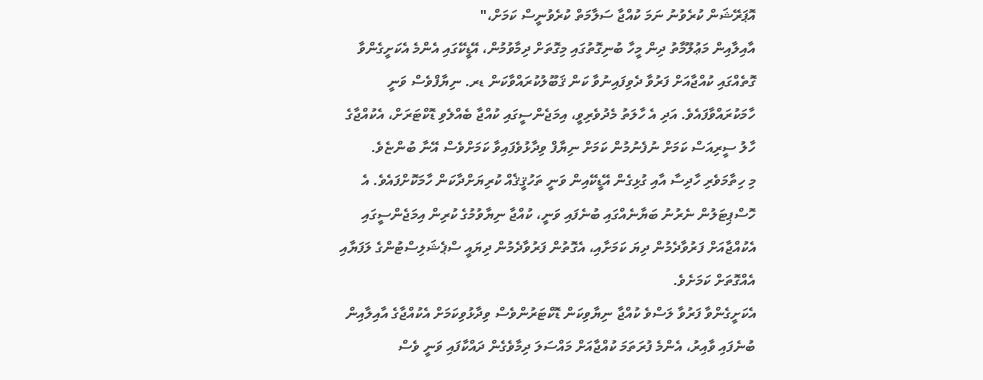އޮޕަރޭޝަން ކުރެވުނު ނަމަ ކުއްޖާ ސަލާމަތް ކުރެވުނީސް ކަމަށް،"
އާއިލާއިން މަޢުލޫމާތު ދިން މީހާ ބުނިގޮތުގައި މިގޮތަށް ދިމާވުމުން، އޭޑީކޭގައި އެންމެ އެކަށީގެންވާ ގޮތެއްގައި ކުއްޖާއަށް ފަރުވާ ދެވިފައިނުވާ ކަން ޤަބޫލުކުރައްވާކަން ޑރ. ނިޔާފްވެސް ވަނީ ހާމަކުރައްވާފައެވެ. އަދި އެ ހާލަތު މެދުވެރިވީ، އިމަޖެންސީގައި ކުއްޖާ ބެއްލެވި ޑޮކްޓަރަށް، އެކުއްޖާގެ ހާލު ސީރިއަސް ކަމަށް ނުފެނުމުން ކަމަށް ނިޔާފް ވިދާޅުވެފައިވާ ކަމަށްވެސް އޭނާ ބުންޏެވެ.
މި ހިތާމަވެރި ހާދިސާ އާއި ގުޅިގެން އޭޑީކޭއިން ވަނީ ތަހުޤީޤެއް ކުރިޔަށްދާކަން ހާމަކޮށްފައެވެ. އެ ހޮސްޕިޓަލުން ނެރުނު ބަޔާނެއްގައި ބުނެފައި ވަނީ، ކުއްޖާ ނިޔާވުމުގެ ކުރިން އިމަޖެންސީގައި އެކުއްޖާއަށް ފަރުވާދެމުން ދިޔަ ކަމަށާއި، އެގޮތުން ފަރުވާދެމުން ދިޔައީ ސްޕެޝަލިސްޓުންގެ ލަފަޔާއި އެއްގޮތަށް ކަމަށެވެ.
އެކަށީގެންވާ ފަރުވާ ލަސްވެ ކުއްޖާ ނިޔާވިކަން ޑޮކްޓަރުންވެސް ވިދާޅުވިކަމަށް އެކުއްޖާގެ އާއިލާއިން ބުނެފައި ވާއިރު، އެންމެ ފުރަތަމަ ކުއްޖާއަށް މައްސަލަ ދިމާވެގެން ދައްކާފައި ވަނީ ވެސް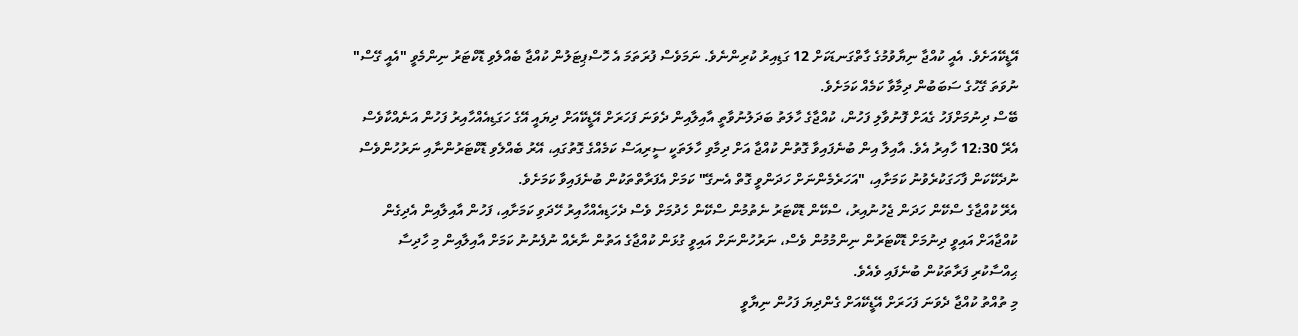އޭޑީކޭއަށެވެ. އެއީ ކުއްޖާ ނިޔާވުމުގެ ގާތްގަނޑަކަށް 12 ގަޑިއިރު ކުރިންނެވެ. ނަމަވެސް ފުރަތަމަ އެ ހޮސްޕިޓަލުން ކުއްޖާ ބެއްލެވި ޑޮކްޓަރު ނިންމެވީ "އެއީ ގޭސް" ނުވަތަ ގޭހުގެ ސަބަބުން ދިމާވާ ކަމެއް ކަމަށެވެ.
ބޭސް ދިނުމަށްފަހު ގެއަށް ފޮނުވާލި ފަހުން، ކުއްޖާގެ ހާލަތު ބަދަލުނުވާތީ އާއިލާއިން ދެވަނަ ފަހަރަށް އޭޑީކޭއަށް ދިޔައީ އޭގެ ހަގަޑިއެއްހާއިރު ފަހުން އަނެއްކާވެސް އެރޭ 12:30 ހާއިރު އެވެ. އާއިލާ އިން ބުނެފައިވާ ގޮތުން ކުއްޖާ އަށް ދިމާވި ހާލަތަކީ ސީރިއަސް ކަމެއްގެ ގޮތުގައި، އޭރު ބެއްލެވި ޑޮކްޓަރުންނާއި ނަރުހުންވެސް ނުދެކޭކަން ފާހަގަކުރެވުނު ކަމަށާއި، "އަހަރެމެންނަށް ހަދަންވީ ގޮތް އެނގޭ" ކަމަށް އެފަރާތްތަކުން ބުނެފައިވާ ކަމަށެވެ.
އެރޭ ކުއްޖާގެ ސްކޭން ހަދަން ޖެހުނުއިރު، ސްކޭން ޑޮކްޓަރު ނެތުމުން ސްކޭން ހެދުމަށް ވެސް ދެހަޑިއެއްހާއިރު ހޭދަވި ކަމަށާއި، ފަހުން އާއިލާއިން އެދިގެން ކުއްޖާއަށް އައިވީ ދިނުމަށް ޑޮކްޓަރުން ނިންމުމުން ވެސް، ނަރުހުންނަށް އައިވީ ގުޅަން ކުއްޖާގެ އަތުން ނާރެއް ނުފެނުނު ކަމަށް އާއިލާއިން މި ހާދިސާ ޙިއްސާކުރި ފަރާތަކުން ބުނެފައި ވެއެވެ.
މި ތުއްތު ކުއްޖާ ދެވަނަ ފަހަރަށް އޭޑީކޭއަށް ގެންދިޔަ ފަހުން ނިޔާވީ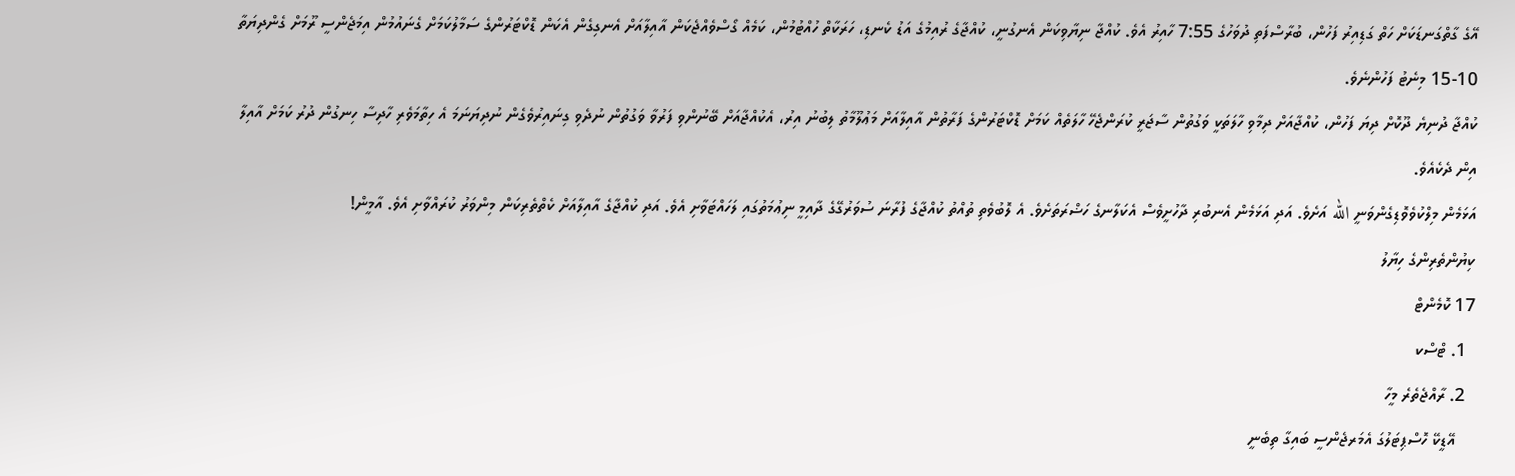އޭގެ ގާތްގަނޑަކަށް ހަތް ގަޑިއިރު ފަހުން، ބުރާސްފަތި ދުވަހުގެ 7:55 ހާއިރު އެވެ. ކުއްޖާ ނިޔާވިކަން އެނގުނީ، ކުއްޖާގެ ރުއިމުގެ އަޑު ކެނޑި، ހަރަކާތް ހުއްޓުމުން، ކަމެއް ގޯސްވެއްޖެކަން އާއިލާއަށް އެނގިގެން އެކަން ޑޮކްޓަރުންގެ ސަމާލުކަމަށް ގެނައުމުން އިމަޖެންސީ ރޫމަށް ގެންދިޔަތާ 10-15 މިނެޓު ފަހުންނެވެ.
ކުއްޖާ ދުނިޔެ ދޫކޮށް ދިޔަ ފަހުން، ކުއްޖާއަށް ދިމާވި ހާލަތަކީ ވަގުތުން ސާޖަރީ ކުރަންޖެހޭ ހާލަތެއް ކަމަށް ޑޮކްޓަރުންގެ ފަރާތުން އާއިލާއަށް މަޢުލޫމާތު ލިބުނު އިރު، އެކުއްޖާއަށް ބޭނުންވި ފަރުވާ ވަގުތުން ނުދެވި ގިނައިރުވެގެން ނުދިޔަނަމަ އެ ހިތާމަވެރި ހާދިސާ ހިނގުން ދުރު ކަމަށް އާއިލާ އިން ދެކެއެވެ.
އަޅަމެން މިލްކުވެވޮޑިގެންވަނީ الله އަށެވެ. އަދި އަޅަމެން އެނބުރި ދާހުށީވެސް އެކަލާނގެ ހަޟްރަތަށެވެ. އެ ލޮބުވެތި ތުއްތު ކުއްޖާގެ ފުރާނަ ސުވަރުގޭގެ ދާއިމީ ނިޢުމަތުގައި ލަހައްޓަވާށި އެވެ. އަދި ކުއްޖާގެ އާއިލާއަށް ކެތްތެރިކަން މިންވަރު ކުރައްވާށި އެވެ. އާމީން!
ކިޔުންތެރިންގެ ހިޔާލު
17 ކޮމެންޓް
  1. ޓްސްކ
  2. ރާއްޖެތެރެ މީހާ
    އޭޑީކޭ ހޮސްޕިޓަލުގަ އެމަރޖެންސީ ބައިގާ ތިބެނީ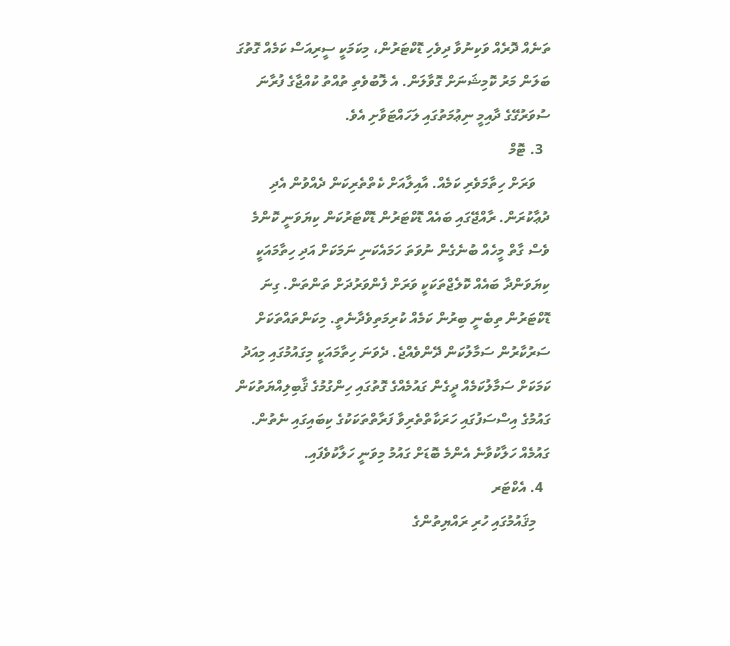ތަނެއް ދޮރެއް ވަކިނުވާ ދިވެހި ޑޮކްޓަރުން، މިކަމަކީ ސީރިއަސް ކަމެއް ގޮތުގަ ބަލަން މަރު ކޮމިޝަނަށް ގޮވާލަން. އެ ލޮބުވެތި ތުއްތު ކުއްޖާގެ ފުރާނަ ސުވަރުގޭގެ ދާއިމީ ނިޢުމަތުގައި ލަހައްޓަވާށި އެވެ.
  3. ޓޮމް
    ވަރަށް ހިތާމަވެރި ކަމެއް. އާއިލާއަށް ކެތްތެރިކަން ދެއްވުން އެދި ދުޢާކުރަން. ރާއްޖޭގައި ބައެއް ޑޮކްޓަރުން ޑޮކްޓަރުކަން ކިޔަވަނީ ކޮންމެ ވެސް ގާތް މީހެއް ބުނެގެން ނުވަތަ ހަމައެކަނި ނަމަކަށް އަދި ހިތާމައަކީ ކިޔަވަންދާ ބައެއް ކޮލެޖްތަކަކީ ވަރަށް ފެންވަރުދަށް ތަންތަން. ގިނަ ޑޮކްޓަރުން ތިބެނީ ބިރުން ކަމެއް ކުރިމަތިވެދާނެތީ. މިކަންތައްތަކަށް ސަރުކާރުން ސަމާލުކަން ދޭންވެއްޖެ. ދެވަނަ ހިތާމައަކީ މިގައުމުގައި މިއަދު ކަމަކަށް ސަމާލުކަމެއް ދީގެން ގައުމެއްގެ ގޮތުގައި ހިންގުމުގެ ޤާބިލިއްޔަތުކަން ގައުމުގެ އިސްސަފުގައި ހަރަކާތްތެރިވާ ފަރާތްތަކަކުގެ ކިބައިގައި ނެތުން. ގައުމެއް ހަލާކުވާނެ އެންމެ ބޮޑަށް ގައުމު މިވަނީ ހަލާކުވެފައި.
  4. އެކްޓަރ
    މިޤައުމުގައި ހުރި ރައްޔިތުންގެ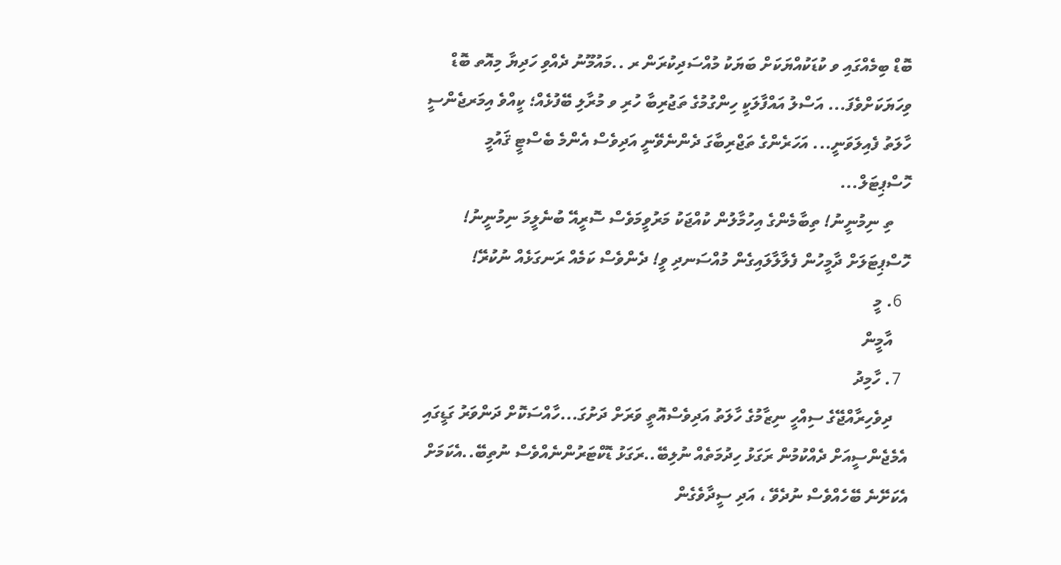ބޮޑް ބިމެއްގައި ވ ކުޑަކުއްޔަކަށް ބަޔަކު މުއްސަދިކުރަން ރ ..މައުމޫނު ދެއްވި ހަދިޔާ މިއޮތ ބޮޑް ވިހަޔަކަށްވެފަ... އަސްލު އައްފާލަކީ ހިންގުމުގެ ތަޖުރިބާ ހުރި ވ މުރާލި ބޭފުޅެއް؛ ކީއްވެ އިމަރޖެންސީ ހާލަތު ފެއިލަވަނީ... އަހަރެންގެ ތަޖްރިބާގަ ދެންނެވޭނީ އަދިވެސް އެންމެ ބެސްޓީ ޤައުމީ ހޮސްޕިޓަލް...
    ތި ނިމުނީނު! ތިބާމެންގެ އިހުމާލުން ކުއްޖަކު މަރުވީމަވެސް ސޮރީއޭ ބުނެލީމަ ނިމުނީނު! ހޮސްޕިޓަލަށް ދާމީހުން ފެލާލާލައިގެން މުއްސަނދި ވީ! ދެންވެސް ކަމެއް ރަނގަޅެއް ނުކުރޭ!
  6. މީ
    އާމީން
  7. ހާމިދު
    ދިވެހިރާއްޖޭގެ ސިއްހީ ނިޒާމުގެ ހާލަތު އަދިވެސްއޮތީ ވަރަށް ދަށުގަ...ހާއްސަކޮށް ދަންވަރު ގަޑީގައި އެމެޖެންސީއަށް ދެއްކުމުން ރަގަޅު ހިދުމަތެއް ނުލިބޭ..ރަގަޅު ޑޮކްޓަރުންނެއްވެސް ނުތިބޭ..އެކަމަށް އެކަށޭނެ ބޭހެއްވެސް ނުދެވޭ ، އަދި ސީދާވެގެން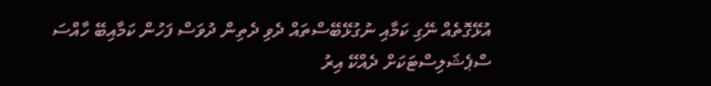އުޅޭގޮތެއް ނޭގި ކަމާއި ނުގުޅޭބޭސްތައް ދެވި ދެތިން ދުވަސް ފަހުން ކަމާއިބޭ ހާއްސަ ސްޕެޝަލިސްޓަކަށް ދެއްކޭ އިރު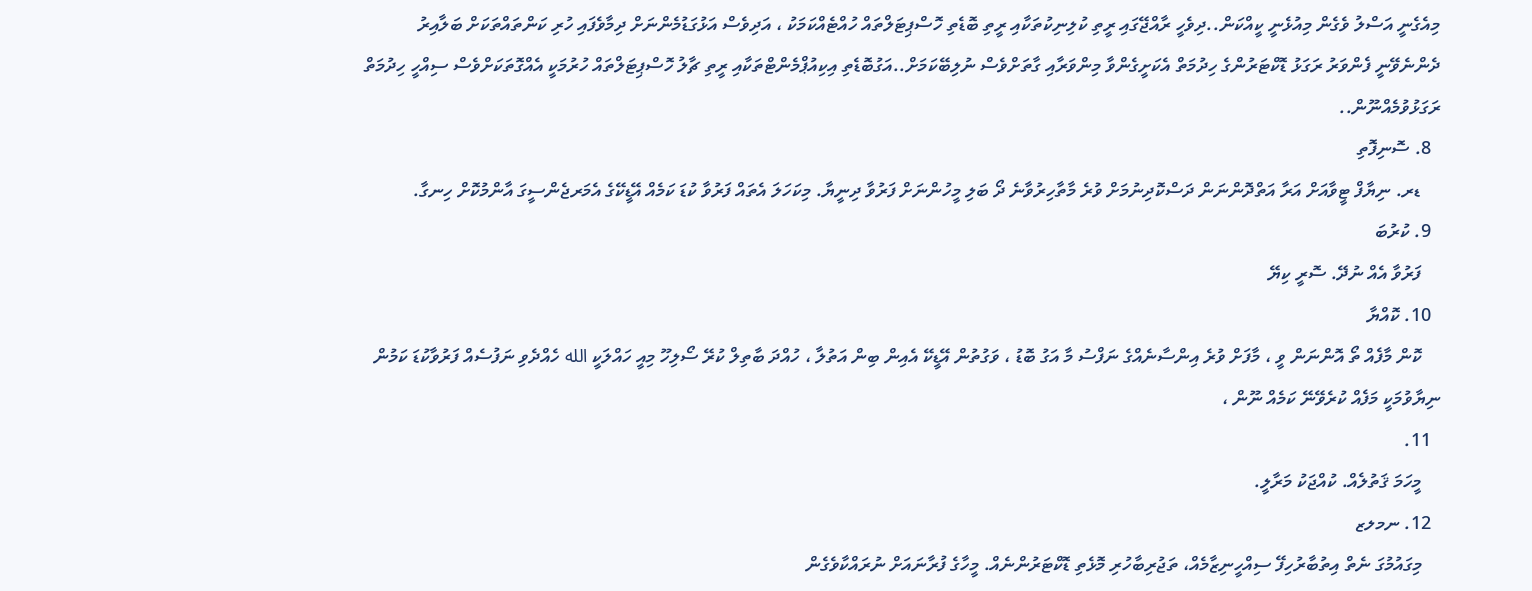މިއެގެނީ އަސްލު ވެގެން މިއުޅެނީ ކީއްކަން..ދިވެހީ ރާއްޖޭގައި ރީތި ކުލިނިކުތަކާއި ރީތި ބޮޑެތި ހޮސްޕިޓަލްތައް ހުއްޓެއްކަމަކު ، އަދިވެސް އަޅުގަޑުމެންނަށް ދިމާވެފައި ހުރި ކަންތައްތަކަށް ބަލާއިރު ދެންނެވޭނީ ފެންވަރު ރަގަޅު ޑޮކްޓަރުންގެ ހިދުމަތް އެކަށީގެންވާ މިންވަރާއި ގާތަށްވެސް ނުލިބޭކަމަށް..އަގުބޮޑެތި އިކިއުޕްމެންޓްތަކާއި ރީތި ޗާލު ހޮސްޕިޓަލްތައް ހުރުމަކީ އެއްގޮތަކަށްވެސް ސިއްހީ ހިދުމަތް ރަގަޅުވުމެއްނޫން..
  8. ސޮނިފޮތި
    ޑރ. ނިޔާފް ޓީވާއަށް އަރާ އަތްދޮންނަން ދަސްކޮދިނުމަށް ވުރެ މާތާހިރުވާނެ ދޯ ބަލި މީހުންނަށް ފަރުވާ ދިނީޔާ. މިކަހަލަ އެތައް ފަރުވާ ކުޑަ ކަމެއް އޭޑީކޭގެ އެމަރޖެންސީގަ އާންމުކޮށް ހިނގާ.
  9. ކުރުބަ
    ފަރުވާ އެއް ނުދޭ. ސޮރީ ކިޔޭ
  10. ކޮއްޔާ
    ކޮން މާފެއް ތޯ އޮންނަން ވީ ، މާފަށް ވުރެ އިންސާނެއްގެ ނަފްސު މާ އަގު ބޮޑު ، ވަގުތުން އޭޑީކޭ އެއިން ބިން އަތުލާ ، ހުއްދަ ބާތިލް ކުރޭ ސޯލިހޫ މިއީ ހައްލަކީ الله ހެއްދެވި ނަފުސެއް ފަރުވާކުޑަ ކަމުން ނިޔާވުމަކީ މަފެއް ކުރެވޭނޭ ކަމެއް ނޫން ،
  11.
    މީހަމަ ޤަތުލެއް. ކުއްޖަކު މަރާލީ.
  12. ނމލޒ
    މިގައުމުގަ ނެތް އިތުބާރުހިފޭ ސިއްހީނިޒާމެއް، ތަޖުރިބާހުރި މޮޅެތި ޑޮކްޓަރުންނެއް. މީހާގެ ފުރާނައަށް ނުރައްކާވެގެން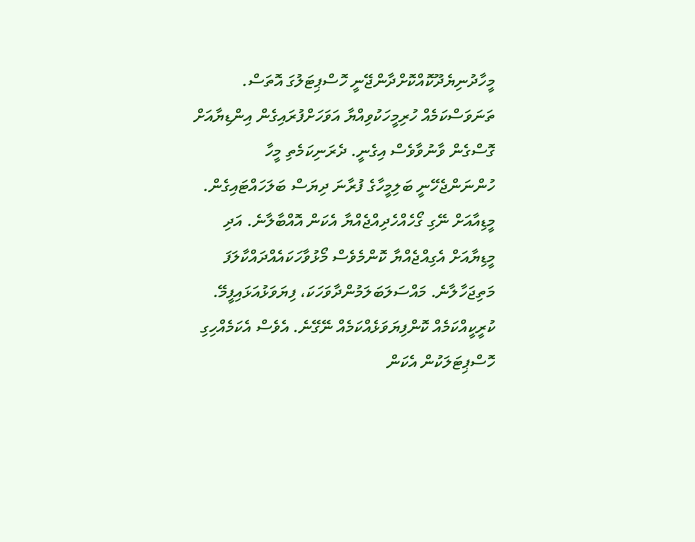މީހާދުނިޔެދޫކޮއްކޮށްދާންޖޭނީ ހޮސްޕިޓަލުގަ އޮތަސް. ތަނަވަސްކަމެއް ހުރިމީހަކުވިއްޔާ އަވަހަށްފުރައިގެން އިންޑިޔާއަށް ގޮސްގެން ވާނުވާވެސް އިގެނީ. ދެރަނިކަމެތި މީހާ ހުންނަންޖެހޭނީ ބަލިމީހާގެ ފުރާނަ ދިޔަސް ބަލަހައްޓައިގެން. މީޑިއާއަށް ނޭގި ގޯހެއްހެދިއްޖެއްޔާ އެކަން އޮއްބާލާނެ. އަދި މީޑިޔާއަށް އެގިއްޖެއްޔާ ކޮންމެވެސް މޯޅުވާހަކައެއްދައްކާލަފަ މަތިޖަހާލާނެ. މައްސަލަބަލަމުންދާވަހަކަ، ފިޔަވަޅުއަޅައިފީމޭ. ކުރީކީއްކަމެއް ކޮންފިޔަވަޅެއްކަމެއް ނޭގޭނެ. އެވެސް އެކަމެއްހިގި ހޮސްޕިޓަލަކުން އެކަން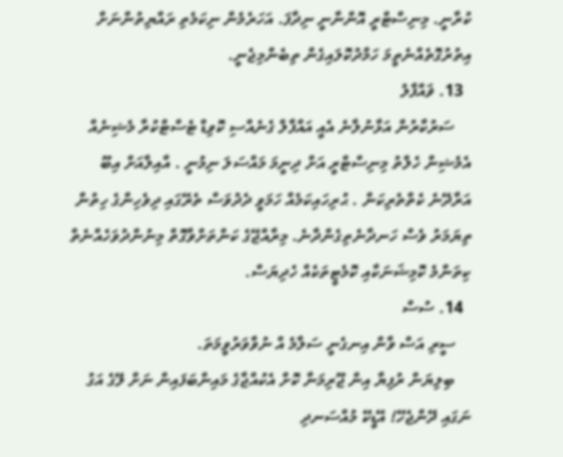ކުރާނީ. މިނިސްޓްރީ އޮންނާނީ ނިދާފަ. އަހަރެމެން ނިކަމެތި ރައްޔިތުންނަށް އިތުރުގޮތެއްނެތީމަ ހަމްދުކޮލައިގެން ތިބެންމިޖެނީ.
  13. ޥައްފާލު
    ސަރުކާރުން އަޅާނުލާނެ އެއީ އައްފާލް ގެނެއްސި ކޮވިޑް ޓެސްޓްކުރާ މެޝިނެއް އެމެޝިން ހެލްތު މިނިސްޓްރީ އަށް ދިނީމަ މައްސަލަ ނިމުނީ . އާއިލާއަށް އިބޫ އަރާދޭނެ ކެތްތެރިކަން . ޙުރިހައިކަމެއް ހަމަވީ ދެދުވަސް ތެރޭގައި ދިވެހިންގެ ހިތުން ތިޔަމަރު ވެސް ހަނދާނެތިގެންދާނެ. މިރާއްޖޭގެ ކަންތަށްވާގޮތް މިނުންދުވަހެއްނެތް ކިތަންމެ ކޮމިޝަނަކާއި ކޮމެޓީތަކެއް ހެދިޔަސް.
  14. ސުސް
    ސީރި އަސް ވާން އިނގެނީ ސަލާމެ އް ނުވާވަރުވީމަތަ.
    ބިލިޔަން ރުފިޔާ އިން ޖޫރިމަނާ ކޮށް އެކުއްޖާގެ މައިންބަފައިން ނަށް ލޭގެ އަގު ނަގައި ދޭންޖެހޭ! އޭޑީކޭ މުއްސަނދި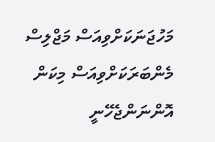މަހުޖަނަކަށްވިއަސް މަޖްލިސް މެންބަރަކަށްވިއަސް މިކަން އޮންނަންޖެހޭނީ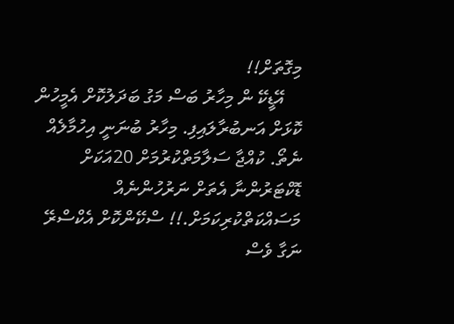މިގޮތަށް!!
    އޭޑީކޭ ން މިހާރު ބަސް މަގު ބަދަލުކޮށް އެމީހުން ކޮޅަށް އަނބުރާލައިފި. މިހާރު ބުނަނީ އިހުމާލެއް ނެތޯ. ކުއްޖާ ސަލާމަތްކުރުމަށް 20އަކަށް ޑޮކްޓަރުންނާ އެތަށް ނަރުހުންނެއް މަސައްކަތްކުރިކަމަށް.!! ސްކޭންކޮށް އެކްސްރޭ ނަގާ ވެސް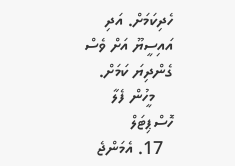ހެދިކަމަށް. އަދި އައިސީޔޫ އަށް ވެސް ގެންދިޔަ ކަމަށް.
    މީހުން ފެލާ ހޮސްޕިޓަލް
  17. އެމަންޖެ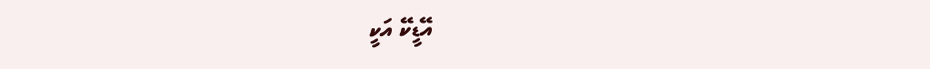އޭޑީކޭ އަކީ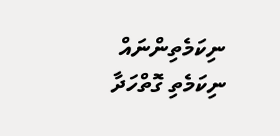ނިކަމެތިންނައް ނިކަމެތި ގޮތްހަދާ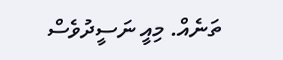ތަނެއް. މިއީ ނަސީދުވެސް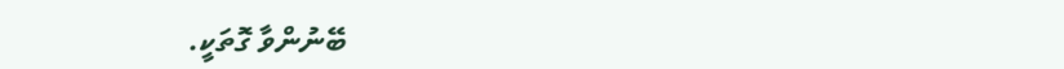ބޭނުންވާ ގޮތަކީ.